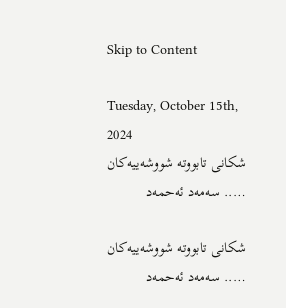Skip to Content

Tuesday, October 15th, 2024
شكانی تابووته‌ شووشه‌ییه‌كان ….. سه‌مه‌د ئه‌حمه‌د

شكانی تابووته‌ شووشه‌ییه‌كان ….. سه‌مه‌د ئه‌حمه‌د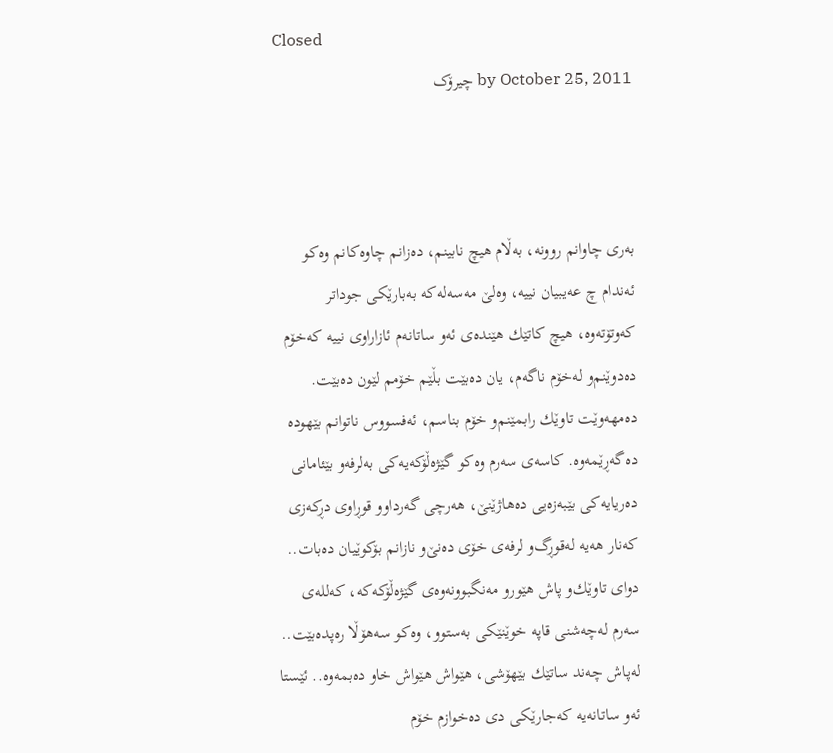Closed
by October 25, 2011 چیرۆک



به‌ری چاوانم روونه‌، به‌ڵام هیچ نابینم، ده‌زانم چاوه‌كانم وه‌كو ئه‌ندام چ عه‌یبیان نییه‌، وه‌لێ‌ مه‌سه‌له‌كه‌ به‌بارێكی جوداتر كه‌وتۆته‌وه‌، هیچ كاتێك هێنده‌ی ئه‌و ساتانه‌م ئازاراوی نییه‌ كه‌خۆم ده‌دوێنم‌و له‌خۆم ناگه‌م، یان ده‌بێت بڵێم خۆمم لێون ده‌بێت. ده‌مهه‌وێت تاوێك رابمێنم‌و خۆم بناسم، ئه‌فسووس ناتوانم بێهوده‌ ده‌گه‌ڕێمه‌وه‌. كاسه‌ی سه‌رم وه‌كو گێژه‌ڵۆكه‌یه‌كی به‌لرفه‌‌و بێئامانی ده‌ریایه‌كی بێبه‌زه‌یی ده‌هاژێنێ‌، هه‌رچی گه‌رداو‌و قوڕاوی دڕكه‌زی كه‌نار هه‌یه‌ له‌قوڕگ‌و لرفه‌ی خۆی ده‌نێ‌‌و نازانم بۆكوێیان ده‌بات.. دوای تاوێك‌و پاش هێور‌و مه‌نگبوونه‌وه‌ی گێژه‌ڵۆكه‌كه‌، كه‌لله‌ی سه‌رم له‌چه‌شنی قاپه‌ خوێنێكی به‌ستوو، وه‌كو سه‌هۆڵا ره‌پده‌بێت.. له‌پاش چه‌ند ساتێك بێهۆشی، هێواش هێواش خاو ده‌بمه‌وه‌.. ئێستا ئه‌و ساتانه‌یه‌ كه‌جارێكی دی ده‌خوازم خۆم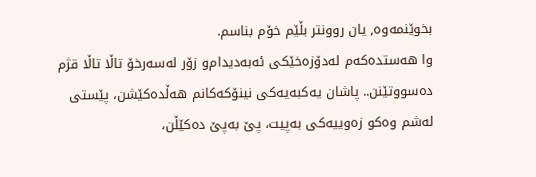بخوێنمه‌وه‌, یان روونتر بڵێم خۆم بناسم.
وا هه‌ستده‌كه‌م له‌دۆزه‌خێكی ئه‌به‌دیدام‌و زۆر له‌سه‌رخۆ تاڵا تاڵا قژم ده‌سووتێنن.. پاشان یه‌كبه‌یه‌كی نینۆكه‌كانم هه‌ڵده‌كێشن، پێستی له‌شم وه‌كو زه‌وییه‌كی به‌پیت، پێ‌ به‌پێ‌ ده‌كێڵن،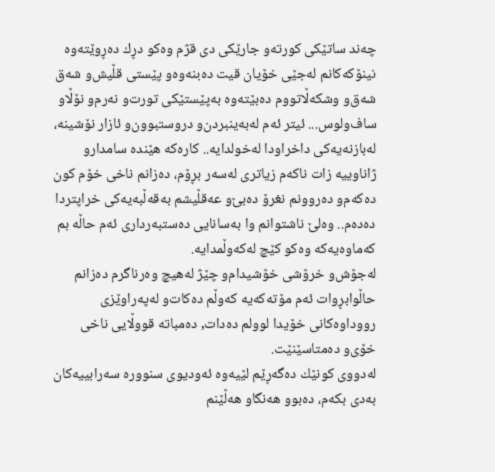چه‌ند ساتێكی كورته‌‌و جارێكی دی قژم وه‌كو دڕك ده‌ڕوێته‌وه‌ نینۆكه‌كانم له‌جێی خۆیان قیت ده‌بنه‌وه‌‌و پێستی قڵیش‌و شه‌ق شه‌ق‌و وشكه‌ڵاتووم ده‌بێته‌وه‌ به‌پێستێكی تورت‌و نه‌رم‌و نۆڵا‌و ساف‌ولوس... ئیتر ئه‌م له‌به‌ینبردن‌و دروستبوون‌و ئازار نۆشینه‌، له‌بازنه‌یه‌كی داخراودا له‌خولدایه‌.. كاره‌كه‌ هێنده‌ سامدار‌و ژاناوییه‌ زات ناكه‌م زیاتری له‌سه‌ر بڕۆم، ده‌زانم ناخی خۆم كون ده‌كه‌م‌و ده‌روونم نغرۆ ده‌بێ‌‌و عه‌قڵیشم به‌قه‌ڵبه‌یه‌كی خراپتردا ده‌ده‌م.. وه‌لێ‌ ناشتوانم وا به‌سانایی ده‌ستبه‌رداری ئه‌م حاڵه‌ بم كه‌ماوه‌یه‌كه‌ وه‌كو كێچ له‌كه‌وڵمدایه‌.
له‌جۆش‌و خرۆشی خۆشیدام‌و چێژ له‌هیچ وه‌رناگرم ده‌زانم حاڵوابڕوات ئه‌م مۆته‌كه‌یه‌ كه‌وڵم ده‌كات‌و له‌په‌راوێزی رووداوه‌كانی خۆیدا لوولم ده‌دات, ده‌مباته‌ قووڵایی ناخی خۆی‌و ده‌متاسێنێت.
له‌دووی كونێك ده‌گه‌ڕێم لێیه‌وه‌ ئه‌ودیوی سنووره‌ سه‌رابییه‌كان به‌دی بكه‌م، ده‌بوو هه‌نگاو هه‌ڵێنم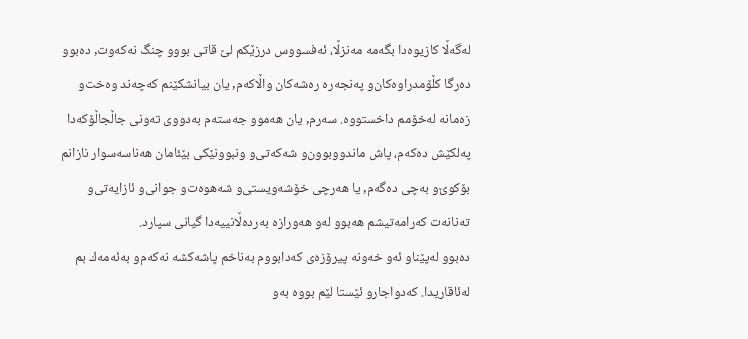له‌گه‌ڵا كازیوه‌دا بگه‌مه‌ مه‌نزڵا، ئه‌فسووس درزێكم لێ‌ قاتی بوو‌و چنگ نه‌كه‌وت, ده‌بوو ده‌رگا كڵۆمدراوه‌كان‌و په‌نجه‌ره‌ ره‌شه‌كان واڵاكه‌م, یان بیانشكێنم كه‌چه‌ند وه‌خت‌و زه‌مانه‌ له‌خۆمم داخستووه‌. سه‌رم, یان هه‌موو جه‌سته‌م به‌دووی ته‌ونی جاڵجاڵۆكه‌دا په‌لكێش ده‌كه‌م، پاش ماندووبوون‌و شه‌كه‌تی‌و ونبوونێكی بێئامان هه‌ناسه‌سوار نازانم بۆكوێ‌‌و به‌چی ده‌گه‌م, یا هه‌رچی خۆشه‌ویستی‌و شه‌هوه‌ت‌و جوانی‌و ئازایه‌تی‌و ته‌نانه‌ت كه‌رامه‌تیشم هه‌بوو له‌و هه‌ورازه‌ به‌رده‌ڵانییه‌دا گیانی سپارد.
ده‌بوو له‌پێناو ئه‌و خه‌ونه‌ پیرۆزه‌ی كه‌دابووم به‌ناخم پاشه‌كشه‌ نه‌كه‌م‌و به‌ئه‌مه‌ك بم له‌ئاقاریدا. كه‌دواجار‌و ئێستا لێم بووه‌ به‌‌و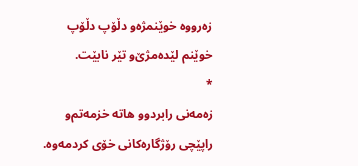زه‌رووه‌ خوێنمژه‌‌و دڵۆپ دڵۆپ خوێنم لێده‌مژێ‌‌و تێر نابێت.
*
زه‌مه‌نی رابردوو هاته‌ خزمه‌تم‌و راپێچی رۆژگاره‌كانی خۆی كردمه‌وه‌.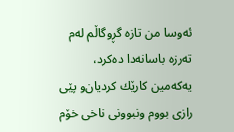ئه‌وسا من تازه‌ گڕوگاڵم له‌م ته‌رزه‌ باسانه‌دا ده‌كرد، یه‌كه‌مین كارێك كردیان‌و پێی رازی بووم ونبوونی ناخی خۆم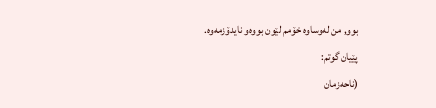بوو, من له‌وساوه‌ خۆمم لێون بووه‌‌و نایدۆزمه‌وه‌.
پێیان گوتم:
(ناحه‌زمان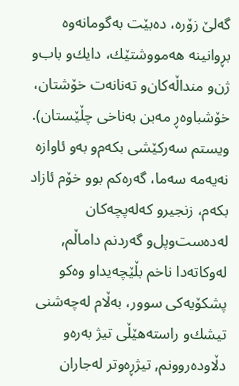گه‌لێ‌ زۆره‌، ده‌بێت به‌گومانه‌وه‌ بڕوانینه‌ هه‌مووشتێك، دایك‌و باب‌و ژن‌و منداڵه‌كان‌و ته‌نانه‌ت خۆشتان، خۆشباوه‌ڕ مه‌بن به‌ناخی چڵێستان).
ویستم سه‌ركێشی بكه‌م‌و به‌و ئاوازه‌ نه‌یه‌مه‌ سه‌ما، گه‌ره‌كم بوو خۆم ئازاد بكه‌م، زنجیر‌و كه‌له‌پچه‌كان له‌ده‌ست‌وپل‌و گه‌ردنم داماڵم, له‌وكاته‌دا ناخم بڵێچه‌یدا‌و وه‌كو پشكۆیه‌كی سوور، به‌ڵام له‌چه‌شنی تیشك‌و راسته‌هێڵی تیژ به‌ره‌و دڵا‌وده‌روونم, تیژڕه‌وتر له‌جاران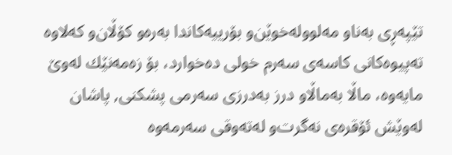تێپه‌ڕی به‌ناو مه‌لووله‌خوێن‌و بۆرییه‌كاندا به‌ره‌و كۆڵان‌و كه‌لاوه‌ ته‌پیوه‌كانی كاسه‌ی سه‌رم خولی ده‌خوارد، بۆ زه‌مه‌نێك له‌وێ‌ مایه‌وه‌، ماڵا به‌ماڵا‌و درز به‌درزی سه‌رمی پشكنی, پاشان له‌وێش ئۆقره‌ی نه‌گرت‌و له‌ته‌وقی سه‌رمه‌وه‌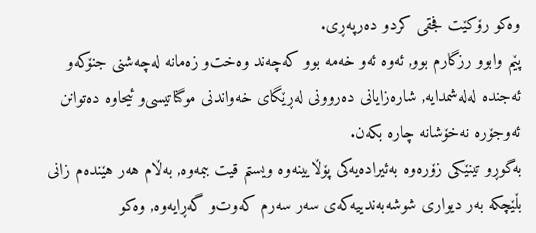وه‌كو رۆكێت فجقی كرد‌و ده‌رپه‌ڕی.
پێم وابوو رزگارم بوو, ئه‌وه‌ ئه‌و خه‌مه‌ بوو كه‌چه‌ند وه‌خت‌و زه‌مانه‌ له‌چه‌شنی جنۆكه‌‌و ئه‌جنده‌ له‌له‌شمدایه‌, شاره‌زایانی ده‌روونی له‌ڕێگای خه‌واندنی موگناتیسی‌و ئیحاوه‌ ده‌توانن ئه‌وجۆره‌ نه‌خۆشانه‌ چاره‌ بكه‌ن.
به‌گوڕو تینێكی زۆره‌وه‌ به‌ئیراده‌یه‌كی پۆڵایینه‌وه‌ ویستم قیت ببمه‌وه‌, به‌ڵام هه‌ر هێنده‌م زانی بڵێچكه‌ به‌ر دیواری شوشه‌به‌ندییه‌كه‌ی سه‌ر سه‌رم كه‌وت‌و گه‌ڕایه‌وه‌, وه‌كو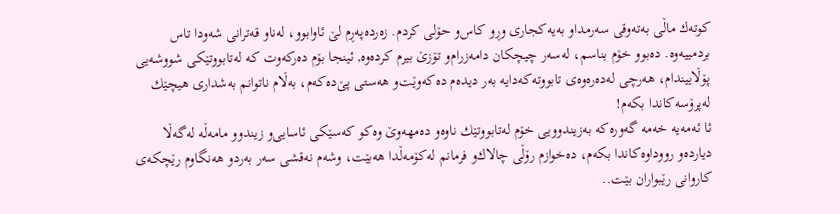كوته‌ك ماڵی به‌ته‌وقی سه‌رمدا‌و به‌یه‌كجاری وڕ‌و كاس‌و حۆلی كردم. زه‌رده‌په‌ڕم لێ‌ ئاوابوو، له‌ناو قه‌ترانی شه‌ودا تاس بردمییه‌وه‌. ده‌بوو خۆم بناسم، له‌سه‌ر چیچكان دامه‌زرام‌و تۆزێ‌ بیرم كرده‌وه‌, ئینجا بۆم ده‌ركه‌وت كه‌ له‌تابووتێكی شووشه‌یی پۆڵاییندام، هه‌رچی له‌ده‌ره‌وه‌ی تابووته‌كه‌دایه‌ به‌ر دیده‌م ده‌كه‌وێت‌و هه‌ستی پێ‌ده‌كه‌م، به‌ڵام ناتوانم به‌شداری هیچێك له‌پرۆسه‌كاندا بكه‌م!
ئا ئه‌مه‌یه‌ خه‌مه‌ گه‌وره‌كه‌ به‌زیندوویی خۆم له‌تابووتێك ناوه‌‌و ده‌مهه‌وێ‌ وه‌كو كه‌سێكی ئاسایی‌و زیندوو مامه‌ڵه‌ له‌گه‌ڵا دیارده‌‌و رووداوه‌كاندا بكه‌م، ده‌خوازم رۆڵی چالاك‌و فرمانم له‌كۆمه‌ڵدا هه‌بێت، وشه‌م نه‌قشی سه‌ر به‌رد‌و هه‌نگاوم رێچكه‌ی كاروانی رێبواران بێت..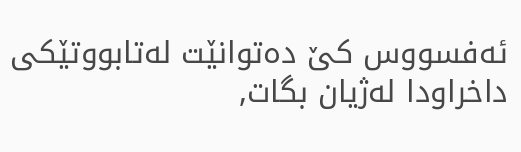ئه‌فسووس كێ‌ ده‌توانێت له‌تابووتێكی داخراودا له‌ژیان بگات,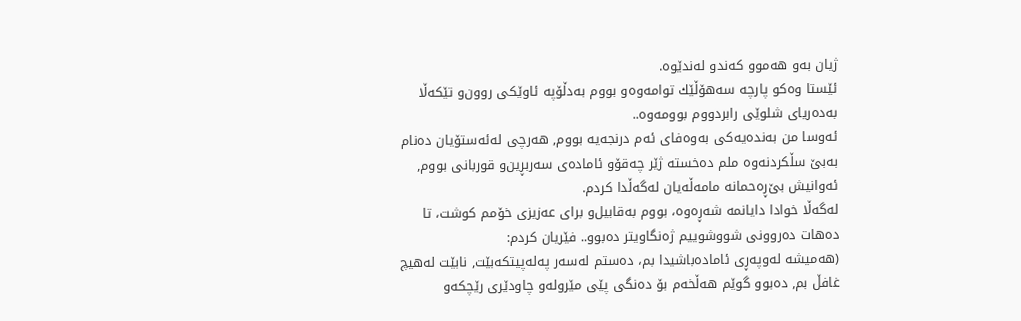ژیان به‌‌و هه‌موو كه‌ند‌و له‌ندێوه‌.
ئێستا وه‌كو پارچه‌ سه‌هۆڵێك توامه‌وه‌‌و بووم به‌دڵۆپه‌ ئاوێكی روون‌و تێكه‌ڵا به‌ده‌ریای شلوێی رابردووم بوومه‌وه‌..
ئه‌وسا من به‌نده‌یه‌كی به‌وه‌فای ئه‌م درنجه‌یه‌ بووم, هه‌رچی له‌ئه‌ستۆیان ده‌نام به‌بێ‌ سڵكردنه‌وه‌ ملم ده‌خسته‌ ژێر چه‌قۆ‌و ئاماده‌ی سه‌ربڕین‌و قوربانی بووم, ئه‌وانیش بێ‌ڕه‌حمانه‌ مامه‌ڵه‌یان له‌گه‌ڵدا كردم.
له‌گه‌ڵا خوادا دایانمه‌ شه‌ڕه‌وه‌، بووم به‌قابیل‌و برای عه‌زیزی خۆمم كوشت، تا ده‌هات ده‌روونی شووشوییم ژه‌نگاویتر ده‌بوو.. فێریان كردم:
(هه‌میشه‌ له‌‌وپه‌ڕی ئاماده‌باشیدا بم، ده‌ستم له‌سه‌ر په‌له‌پیتكه‌بێت, نابێت له‌هیچ غافڵ بم, ده‌بوو گوێم هه‌ڵخه‌م بۆ ده‌نگی پێی مێروله‌‌و چاودێری رێچكه‌‌و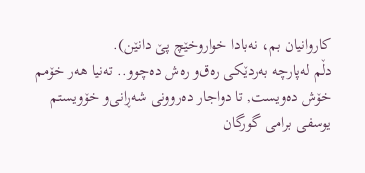كاروانیان بم، نه‌بادا خوار‌وخێچ پێ‌ دانێن).
دڵم له‌پارچه‌ به‌ردێكی ره‌ق‌و ره‌ش ده‌چوو.. ته‌نیا هه‌ر خۆمم خۆش ده‌ویست, تا دواجار ده‌روونی شه‌ڕانی‌و خۆویستم یوسفی برامی گورگان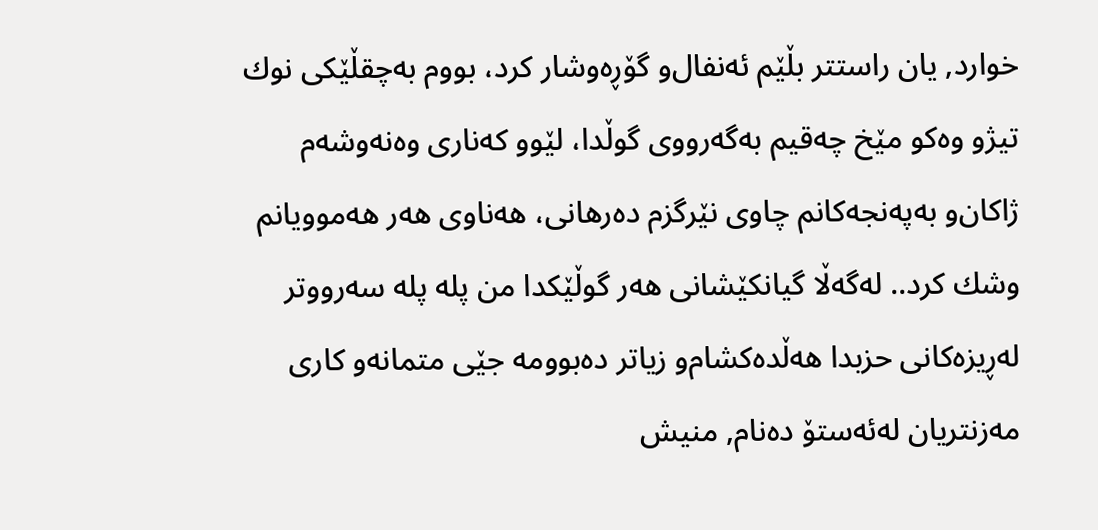خوارد, یان راستتر بڵێم ئه‌نفال‌و گۆڕه‌وشار كرد، بووم به‌چقڵێكی نوك تیژ‌و وه‌كو مێخ چه‌قیم به‌گه‌رووی گوڵدا، لێو‌و كه‌ناری وه‌نه‌وشه‌م ژاكان‌و به‌په‌نجه‌كانم چاوی نێرگزم ده‌رهانی، هه‌ناوی هه‌ر هه‌موویانم وشك كرد.. له‌گه‌ڵا گیانكێشانی هه‌ر گوڵێكدا من پله‌ پله‌ سه‌رووتر له‌ڕیزه‌كانی حزبدا هه‌ڵده‌كشام‌و زیاتر ده‌بوومه‌ جێی متمانه‌‌و كاری مه‌زنتریان له‌ئه‌ستۆ ده‌نام, منیش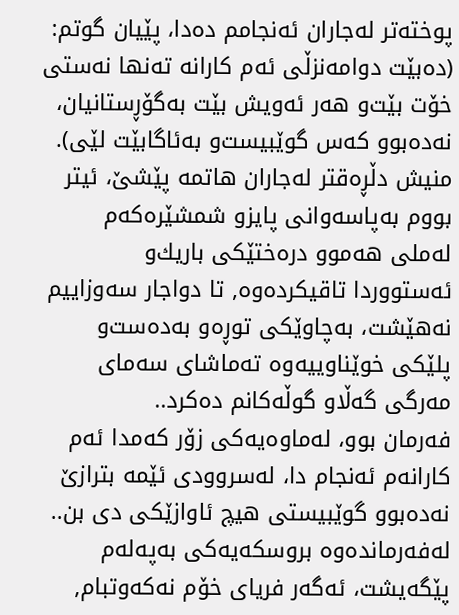پوخته‌تر له‌جاران ئه‌نجامم ده‌دا، پێیان گوتم:
(ده‌بێت دوامه‌نزڵی ئه‌م كارانه‌ ته‌نها نه‌ستی خۆت بێت‌و هه‌ر ئه‌ویش بێت به‌گۆڕستانیان، نه‌ده‌بوو كه‌س گوێبیست‌و به‌ئاگابێت لێی).
منیش دڵڕه‌قتر له‌جاران هاتمه‌ پێشێ‌، ئیتر بووم به‌پاسه‌وانی پایز‌و شمشێره‌كه‌م له‌ملی هه‌موو دره‌ختێكی باریك‌و ئه‌ستووردا تاقیكرده‌وه‌, تا دواجار سه‌وزاییم نه‌هێشت، به‌چاوێكی توڕه‌‌و به‌ده‌ست‌و پلێكی خوێناوییه‌وه‌ ته‌ماشای سه‌مای مه‌رگی گه‌ڵا‌و گوڵه‌كانم ده‌كرد..
فه‌رمان بوو، له‌ماوه‌یه‌كی زۆر كه‌مدا ئه‌م كارانه‌م ئه‌نجام دا، له‌سروودی ئێمه‌ بترازێ‌ نه‌ده‌بوو گوێبیستی هیچ ئاوازێكی دی بن..
له‌فه‌رمانده‌وه‌ بروسكه‌یه‌كی به‌په‌له‌م پێگه‌یشت، ئه‌گه‌ر فریای خۆم نه‌كه‌وتبام,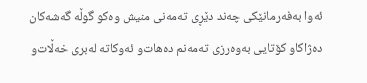ئه‌وا به‌فه‌رمانێكی چه‌ند دێڕی ته‌مه‌نی منیش وه‌كو گوڵه‌ گه‌شه‌كان ده‌ژاكا‌و كۆتایی به‌وه‌رزی ته‌مه‌نم ده‌هات‌و ئه‌وكاته‌ له‌بری خه‌ڵات‌و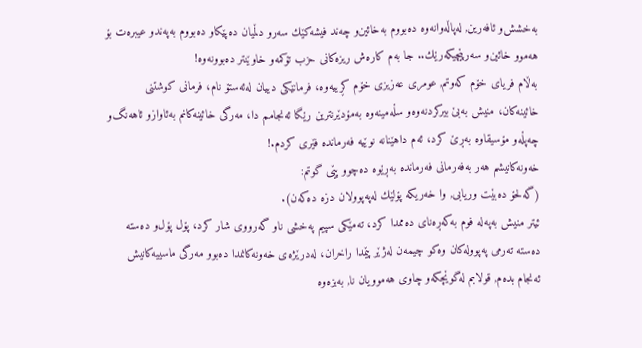به‌خشش‌و ئافه‌رین, له‌پاڵه‌وانه‌وه‌ ده‌بووم به‌خائین‌و چه‌ند فیشه‌كێك سه‌رو دڵمیان ده‌پێكا‌و ده‌بووم به‌په‌ند‌و عیبره‌ت بۆ هه‌موو خائین‌و سه‌رپێچیكه‌رێك.. جا به‌م كاره‌ش ریزه‌كانی حزب تۆكمه‌‌و خاوێنتر ده‌بوونه‌وه‌!
به‌ڵام فریای خۆم كه‌وتم, عومری عه‌زیزی خۆم كڕییه‌وه‌، فرمانێكی دییان له‌ئه‌ستۆ نام، فرمانی كوشتنی خائینه‌كان، منیش به‌بێ‌ بیركردنه‌وه‌‌و سڵه‌مینه‌وه‌ به‌مۆدێرنترین رێگا ئه‌نجامم دا، مه‌رگی خائینه‌كانم به‌ئاواز‌و ئاهه‌نگ‌و چه‌پڵه‌‌و مۆسیقاوه‌ به‌ڕێ‌ كرد، ئه‌م داهێنانه‌ نوێیه‌ فه‌رمانده‌ فێری كردم.!
خه‌ونه‌كانیشم هه‌ر به‌فه‌رمانی فه‌رمانده‌ به‌ڕێوه‌ ده‌چوو پێی گوتم:
(گه‌لحۆ ده‌بێت وریابی, وا خه‌ریكه‌ پۆلێك له‌په‌پوولان دزه‌ ده‌كه‌ن).
ئیتر منیش به‌په‌له‌ فوم به‌كه‌ڕه‌نای ده‌ممدا كرد، ته‌مێكی سپیم په‌خشی ناو گه‌رووی شار كرد، پۆل پۆل‌و ده‌سته‌ ده‌سته‌ ته‌رمی په‌پووله‌كان وه‌كو چیمه‌ن له‌ژێر پێمدا راخران، له‌درێژه‌ی خه‌ونه‌كانمدا ده‌بوو مه‌رگی ماسییه‌كانیش ئه‌نجام بده‌م, قولابم له‌گوێچكه‌‌و چاوی هه‌موویان نا, به‌بزه‌وه‌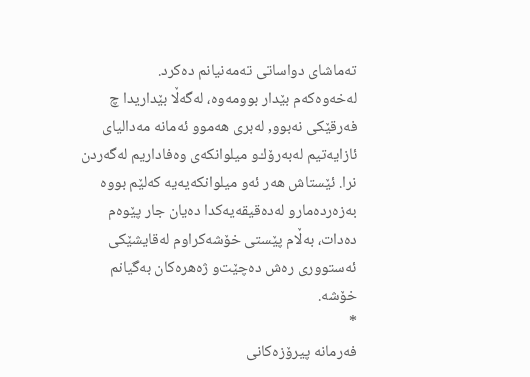ته‌ماشای دواساتی ته‌مه‌نیانم ده‌كرد.
له‌خه‌وه‌كه‌م بێدار بوومه‌وه‌، له‌گه‌ڵا بێداریدا چ فه‌رقێكی نه‌بوو, له‌بری هه‌موو ئه‌مانه‌ مه‌دالیای ئازایه‌تیم له‌به‌رۆك‌و میلوانكه‌ی وه‌فاداریم له‌گه‌ردن نرا. ئێستاش هه‌ر ئه‌و میلوانكه‌یه‌یه‌ كه‌لێم بووه‌ به‌زه‌رده‌مار‌و له‌ده‌قیقه‌یه‌كدا ده‌یان جار پێوه‌م ده‌دات، به‌ڵام پێستی خۆشه‌كراوم له‌قایشێكی ئه‌ستووری ره‌ش ده‌چێت‌و ژه‌هره‌كان به‌گیانم خۆشه‌.
*
فه‌رمانه‌ پیرۆزه‌كانی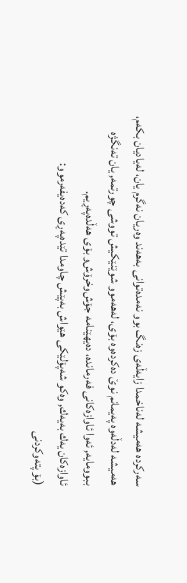سه‌ركرده‌ هه‌میشه‌ له‌ناخمدا زایه‌ڵه‌ی زه‌نگ بوو نه‌مده‌توانی به‌هه‌ند وه‌ریان نه‌گرم یان، له‌یادیان بكه‌م، هه‌میشه‌ له‌دڵه‌وه‌ په‌یمانم نوێ‌ ده‌كرده‌وه‌ بۆی، له‌هه‌موو شوێنێكیش تووشی چورتمه‌, یان ته‌نگژه‌ ببوومایه‌, ئه‌وا ئاوازه‌كانی فه‌رمانده‌، ده‌یهێنامه‌ جۆش‌وخرۆش‌و بۆی هه‌ڵده‌په‌ڕیم.
ئاوازه‌كان یه‌ك به‌یه‌ك, وه‌كو شه‌پۆلێكی هێواش به‌پێش چاومدا تێده‌په‌ڕی كه‌ده‌یفه‌رموو:
(بۆ پته‌وكردنی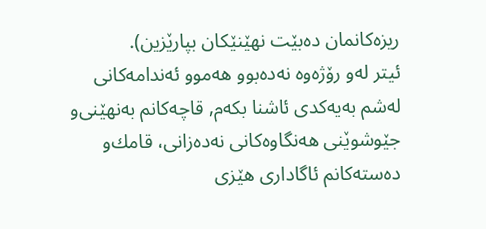ریزه‌كانمان ده‌بێت نهێنێكان بپارێزین).
ئیتر له‌و رۆژه‌وه‌ نه‌ده‌بوو هه‌موو ئه‌ندامه‌كانی له‌شم به‌یه‌كدی ئاشنا بكه‌م, قاچه‌كانم به‌نهێنی‌و جێوشوێنی هه‌نگاوه‌كانی نه‌ده‌زانی، قامك‌و ده‌سته‌كانم ئاگاداری هێزی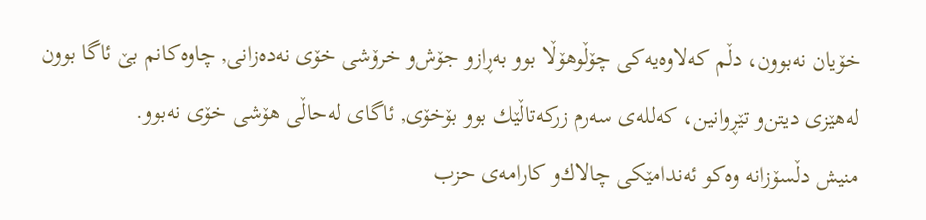خۆیان نه‌بوون، دڵم كه‌لاوه‌یه‌كی چۆڵوهۆڵا بوو به‌ڕاز‌و جۆش‌و خرۆشی خۆی نه‌ده‌زانی, چاوه‌كانم بێ‌ ئاگا بوون له‌هێزی دیتن‌و تێڕوانین، كه‌لله‌ی سه‌رم زركه‌تاڵێك بوو بۆخۆی, ئاگای له‌حاڵی هۆشی خۆی نه‌بوو.
منیش دڵسۆزانه‌ وه‌كو ئه‌ندامێكی چالاك‌و كارامه‌ی حزب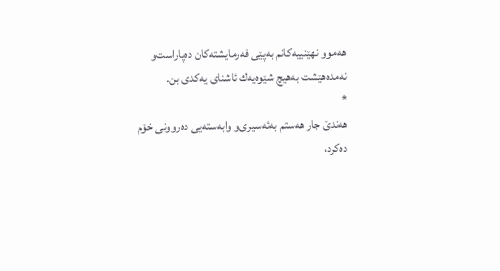هه‌موو نهێنییه‌كانم به‌پێی فه‌رمایشته‌كان ده‌پاراست‌و نه‌مده‌هێشت به‌هیچ شێوه‌یه‌ك ئاشنای یه‌كدی بن.
*
هه‌ندێ‌ جار هه‌ستم به‌ئه‌سیری‌و وابه‌سته‌یی ده‌روونی خۆم ده‌كرد،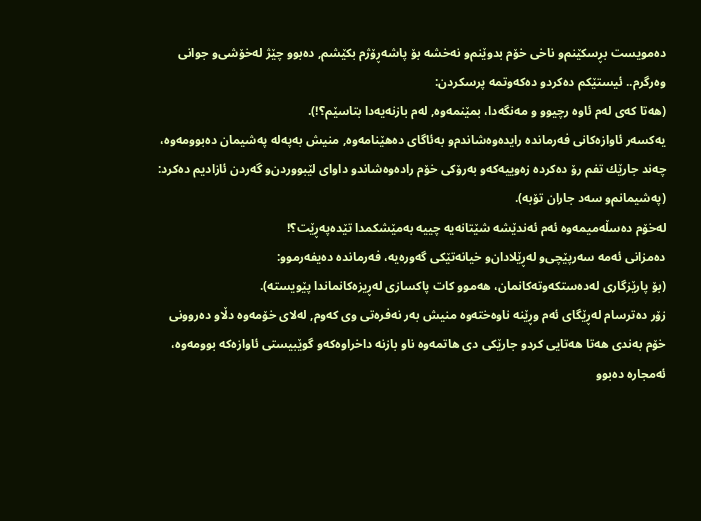ده‌مویست بڕسكێنم‌و ناخی خۆم بدوێنم‌و نه‌خشه‌ بۆ پاشه‌ڕۆژم بكێشم, ده‌بوو چێژ له‌خۆشی‌و جوانی وه‌رگرم.. ئیستێكم ده‌كرد‌و ده‌كه‌وتمه‌ پرسكردن:
(هه‌تا كه‌ی له‌م ئاوه‌ رچیوو و مه‌نگه‌دا، بمێنمه‌وه‌, له‌م بازنه‌یه‌دا بتاسێم؟!).
یه‌كسه‌ر ئاوازه‌كانی فه‌رمانده‌ رایده‌وه‌شاندم‌و به‌ئاگای ده‌هێنامه‌وه‌, منیش به‌په‌له‌ په‌شیمان ده‌بوومه‌وه‌، چه‌ند جارێك تفم رۆ ده‌كرده‌ زه‌وییه‌كه‌‌و به‌رۆكی خۆم راده‌وه‌شاند‌و داوای لێبووردن‌و گه‌ردن ئازادیم ده‌كرد:
(په‌شیمانم‌و سه‌د جاران تۆبه‌).
له‌خۆم ده‌سڵه‌میمه‌وه‌ ئه‌م ئه‌ندێشه‌ شێتانه‌یه‌ چییه‌ به‌مێشكمدا تێده‌په‌ڕێت؟!
ده‌مزانی ئه‌مه‌ سه‌رپێچی‌و له‌ڕێلادان‌و خیانه‌تێكی گه‌وره‌یه‌، فه‌رمانده‌ ده‌یفه‌رموو:
(بۆ پارێزگاری له‌ده‌ستكه‌وته‌كانمان، هه‌موو كات پاكسازی له‌ڕیزه‌كانماندا پێویسته‌).
زۆر ده‌ترسام له‌ڕێگای ئه‌م وڕێنه‌ ناوه‌خته‌وه‌ منیش به‌ر نه‌فره‌تی وی كه‌وم, له‌لای خۆمه‌وه‌ دڵا‌و ده‌روونی خۆم به‌ندی هه‌تا هه‌تایی كرد‌و جارێكی دی هاتمه‌وه‌ ناو بازنه‌ داخراوه‌كه‌‌و گوێبیستی ئاوازه‌كه‌ بوومه‌وه‌، ئه‌مجاره‌ ده‌بوو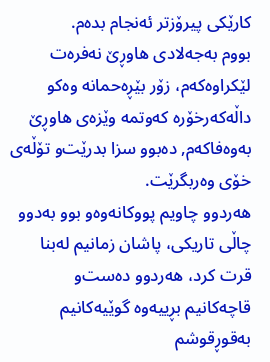كارێكی پیرۆزتر ئه‌نجام بده‌م.
بووم به‌جه‌لادی هاوڕێ‌ نه‌فره‌ت لێكراوه‌كه‌م، زۆر بێڕه‌حمانه‌ وه‌كو داڵه‌كه‌رخۆره‌ كه‌وتمه‌ وێزه‌ی هاوڕێ‌ به‌وه‌فاكه‌م, ده‌بوو سزا بدرێت‌و تۆڵه‌ی خۆی وه‌ربگرێت.
هه‌ردوو چاویم پووكانه‌وه‌‌و بوو به‌دوو چاڵی تاریكی، پاشان زمانیم له‌بنا قرت كرد، هه‌ردوو ده‌ست‌و قاچه‌كانیم بڕییه‌وه‌ گوێیه‌كانیم به‌قوڕقوشم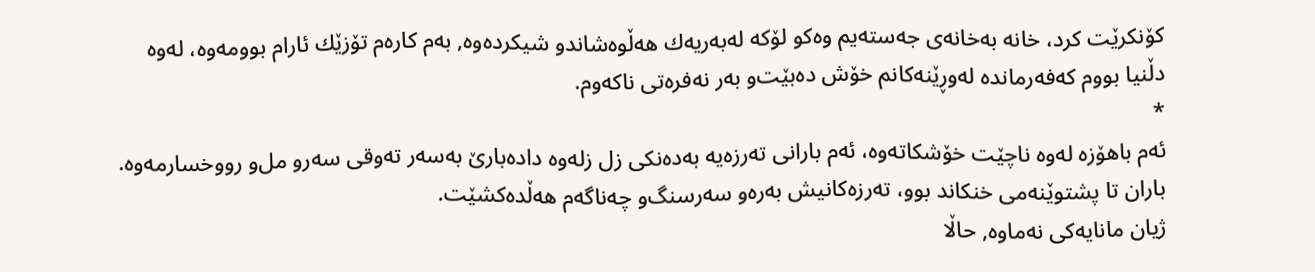كۆنكرێت كرد، خانه‌ به‌خانه‌ی جه‌سته‌یم وه‌كو لۆكه‌ له‌به‌ریه‌ك هه‌ڵوه‌شاند‌و شیكرده‌وه‌, به‌م كاره‌م تۆزێك ئارام بوومه‌وه‌، له‌وه‌ دڵنیا بووم كه‌فه‌رمانده‌ له‌وڕێنه‌كانم خۆش ده‌بێت‌و به‌ر نه‌فره‌تی ناكه‌وم.
*
ئه‌م باهۆزه‌ له‌وه‌ ناچێت خۆشكاته‌وه‌، ئه‌م بارانی ته‌رزه‌یه‌ به‌ده‌نكی زل زله‌وه‌ داده‌بارێ‌ به‌سه‌ر ته‌وقی سه‌ر‌و مل‌و رووخسارمه‌وه‌. باران تا پشتوێنه‌می خنكاند بوو، ته‌رزه‌كانیش به‌ره‌و سه‌رسنگ‌و چه‌ناگه‌م هه‌ڵده‌كشێت.
ژیان مانایه‌كی نه‌ماوه‌, حاڵا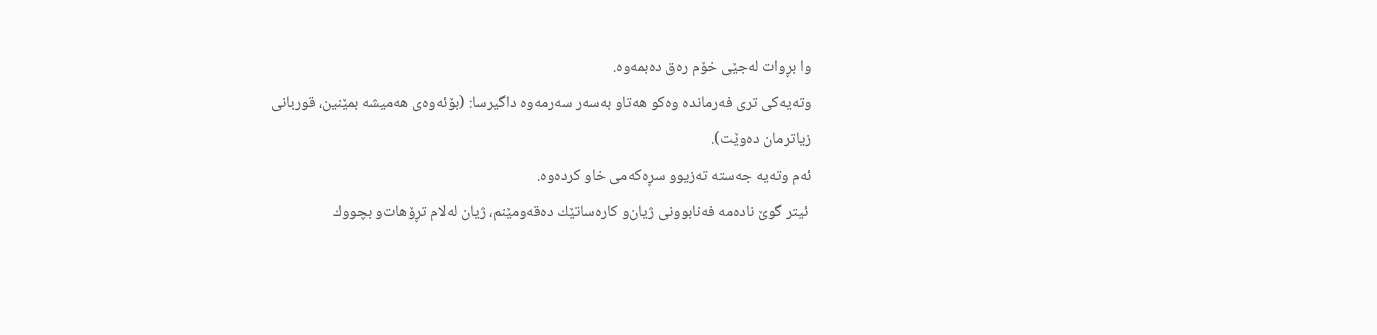وا بڕوات له‌جێی خۆم ره‌ق ده‌بمه‌وه‌.
وته‌یه‌كی تری فه‌رمانده‌ وه‌كو هه‌تاو به‌سه‌ر سه‌رمه‌وه‌ داگیرسا: (بۆئه‌وه‌ی هه‌میشه‌ بمێنین، قوربانی زیاترمان ده‌وێت).
ئه‌م وته‌یه‌ جه‌سته‌ ته‌زیوو سڕه‌كه‌می خاو كرده‌وه‌.
 ئیتر گوێ‌ ناده‌مه‌ فه‌نابوونی ژیان‌و كاره‌ساتێك ده‌قه‌ومێنم، ژیان له‌لام تڕۆهات‌و بچووك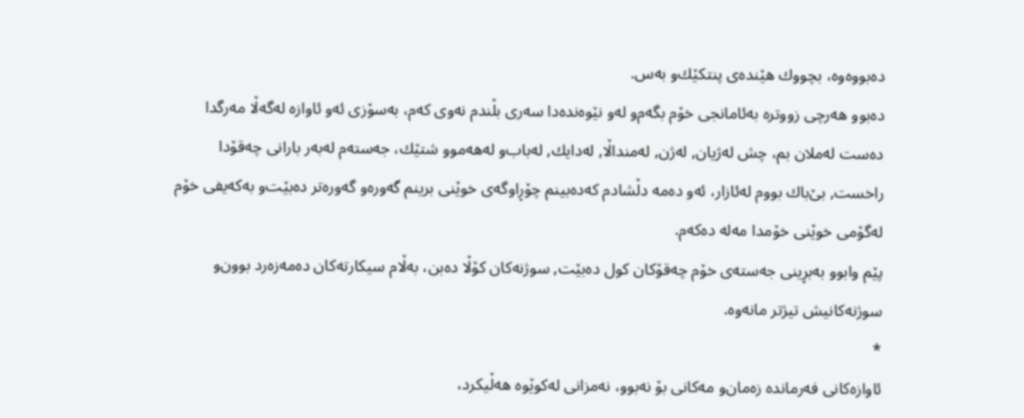ده‌بووه‌وه‌، بچووك هێنده‌ی پنتكێك‌و به‌س.
ده‌بوو هه‌رچی زووتره‌ به‌ئامانجی خۆم بگه‌م‌و له‌و نێوه‌نده‌دا سه‌ری بڵندم نه‌وی كه‌م، به‌سۆزی ئه‌و ئاوازه‌ له‌گه‌ڵا مه‌رگدا ده‌ست له‌ملان بم، چش له‌ژیان, له‌ژن, له‌منداڵا, له‌دایك, له‌باب‌و له‌هه‌موو شتێك، جه‌سته‌م له‌به‌ر بارانی چه‌قۆدا راخست, بێ‌باك بووم له‌ئازار، ئه‌و ده‌مه‌ دڵشادم كه‌ده‌بینم چۆڕاوگه‌ی خوێنی برینم گه‌وره‌‌و گه‌وره‌تر ده‌بێت‌و به‌كه‌یفی خۆم له‌گۆمی خوێنی خۆمدا مه‌له‌ ده‌كه‌م.
پێم وابوو به‌بڕینی جه‌سته‌ی خۆم چه‌قۆكان كول ده‌بێت, سوژنه‌كان كۆڵا ده‌بن، به‌ڵام سیكارته‌كان ده‌مه‌زه‌رد بوون‌و سوژنه‌كانیش تیژتر مانه‌وه‌.
*
ئاوازه‌كانی فه‌رمانده‌ زه‌مان‌و مه‌كانی بۆ نه‌بوو، نه‌مزانی له‌كوێوه‌ هه‌ڵیكرد،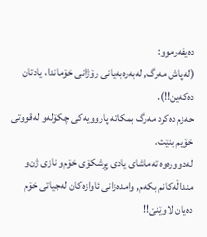ده‌یفه‌رموو:
(له‌پاش مه‌رگ, له‌به‌ره‌به‌یانی رۆژانی خۆماندا، یادتان ده‌كه‌ین!!).
حه‌زم ده‌كرد مه‌رگ بمكاته‌ پاروویه‌كی چكۆله‌‌و له‌قووتی خۆیم بنێت.
له‌دووره‌وه‌ ته‌ماشای یادی پڕشكۆی خۆم‌و نازی ژن‌و منداڵه‌كانم بكه‌م, وامده‌زانی ئاوازه‌كان له‌جیاتی خۆم ده‌یان لاوێنێ‌!!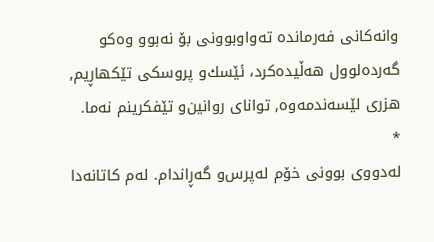وانه‌كانی فه‌رمانده‌ ته‌واوبوونی بۆ نه‌بوو وه‌كو گه‌رده‌لوول هه‌ڵیده‌كرد، ئێسك‌و پروسكی تێكهاڕیم, هزری لێسه‌ندمه‌وه‌, توانای روانین‌و تێفكرینم نه‌ما.
*
له‌دووی بوونی خۆم له‌پرس‌و گه‌ڕاندام. له‌م كاتانه‌دا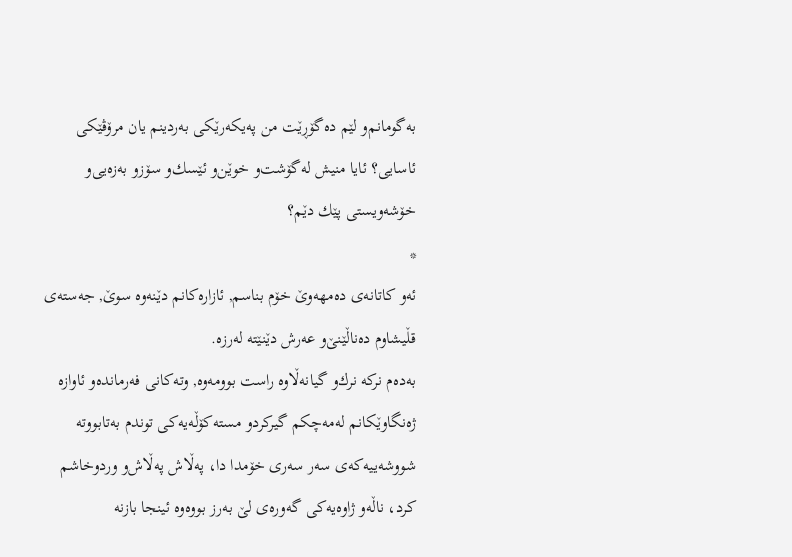به‌گومانم‌و لێم ده‌گۆڕێت من په‌یكه‌رێكی به‌ردینم یان مرۆڤێكی ئاسایی؟ ئایا منیش له‌گۆشت‌و خوێن‌و ئێسك‌و سۆز‌و به‌زه‌یی‌و خۆشه‌ویستی پێك دێم؟
*
ئه‌و كاتانه‌ی ده‌مهه‌وێ‌ خۆم بناسم, ئازاره‌كانم دێنه‌وه‌ سوێ‌, جه‌سته‌ی قڵیشاوم ده‌ناڵێنێ‌‌و عه‌رش دێنێته‌ له‌رزه‌.
به‌ده‌م نركه‌ نرك‌و گیانه‌ڵاوه‌ راست بوومه‌وه‌, وته‌كانی فه‌رمانده‌‌و ئاوازه‌ ژه‌نگاوێكانم له‌مه‌چكم گیركرد‌و مسته‌كۆڵه‌یه‌كی توندم به‌تابووته‌ شووشه‌ییه‌كه‌ی سه‌ر سه‌ری خۆمدا دا، په‌ڵاش په‌ڵاش‌و وردوخاشم كرد، ناڵه‌‌و ژاوه‌یه‌كی گه‌وره‌ی لێ به‌رز بووه‌وه‌ ئینجا بازنه‌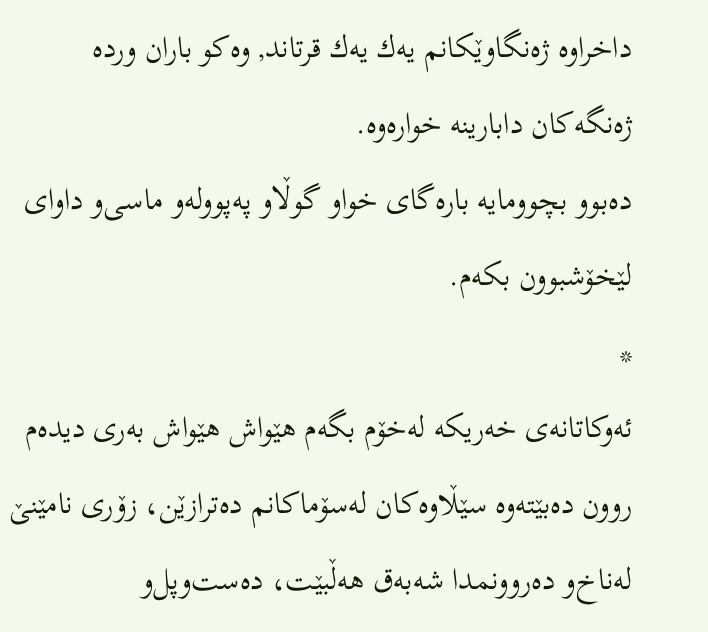داخراوه‌ ژه‌نگاوێكانم یه‌ك یه‌ك قرتاند, وه‌كو باران ورده‌ ژه‌نگه‌كان دابارینه‌ خواره‌وه‌.
ده‌بوو بچوومایه‌ باره‌گای خوا‌و گوڵا‌و په‌پووله‌‌و ماسی‌و داوای لێخۆشبوون بكه‌م.
*
ئه‌وكاتانه‌ی خه‌ریكه‌ له‌خۆم بگه‌م هێواش هێواش به‌ری دیده‌م روون ده‌بێته‌وه‌ سێڵاوه‌كان له‌سۆماكانم ده‌ترازێن، زۆری نامێنێ‌ له‌ناخ‌و ده‌روونمدا شه‌به‌ق هه‌ڵبێت، ده‌ست‌وپل‌و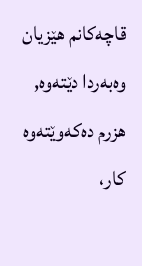قاچه‌كانم هێزیان وه‌به‌ردا دێته‌وه‌, هزرم ده‌كه‌وێته‌وه‌ كار،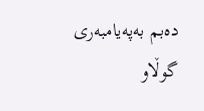ده‌بم به‌په‌یامبه‌ری گوڵا‌و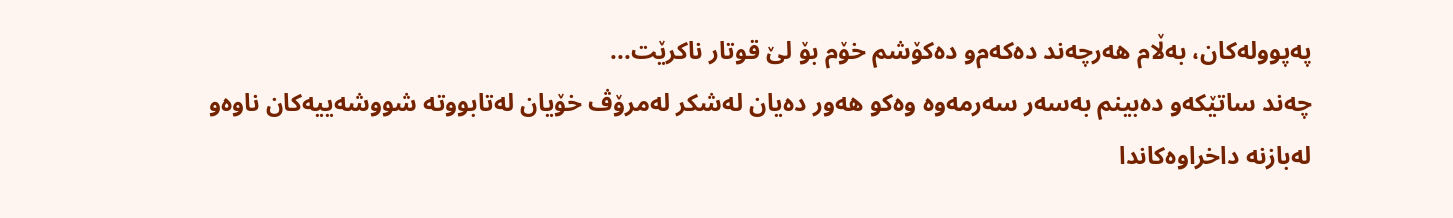په‌پووله‌كان، به‌ڵام هه‌رچه‌ند ده‌كه‌م‌و ده‌كۆشم خۆم بۆ لێ قوتار ناكرێت...
چه‌ند ساتێكه‌‌و ده‌بینم به‌سه‌ر سه‌رمه‌وه‌ وه‌كو هه‌ور ده‌یان له‌شكر له‌مرۆڤ خۆیان له‌تابووته‌ شووشه‌ییه‌كان ناوه‌‌و له‌بازنه‌ داخراوه‌كاندا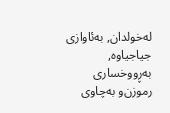له‌خولدان, به‌ئاوازی جیاجیاوه‌, به‌ڕووخساری رموزن‌و به‌چاوی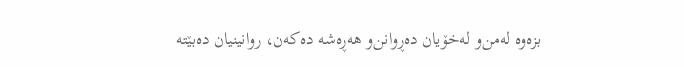بزه‌وه‌ له‌من‌و له‌خۆیان ده‌ڕوانن‌و هه‌ڕه‌شه‌ ده‌كه‌ن، روانینیان ده‌بێته‌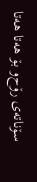سۆناته‌ی رۆح‌و بۆ هه‌تا هه‌تا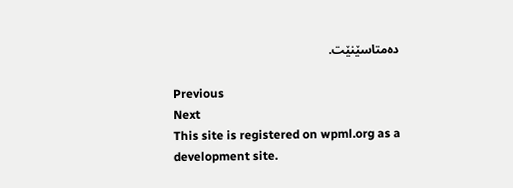ده‌متاسێنێت.

Previous
Next
This site is registered on wpml.org as a development site.